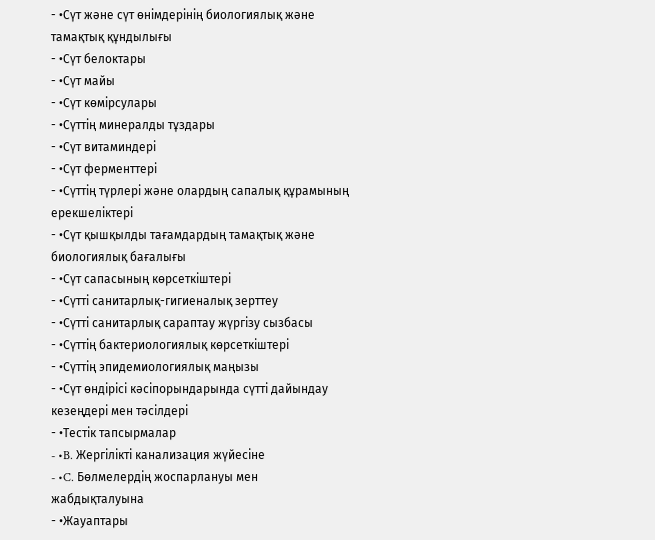- •Сүт және сүт өнімдерінің биологиялық және тамақтық құндылығы
- •Сүт белоктары
- •Сүт майы
- •Сүт көмірсулары
- •Сүттің минералды тұздары
- •Сүт витаминдері
- •Сүт ферменттері
- •Сүттің түрлері және олардың сапалық құрамының ерекшеліктері
- •Сүт қышқылды тағамдардың тамақтық және биологиялық бағалығы
- •Сүт сапасының көрсеткіштері
- •Сүтті санитарлық-гигиеналық зерттеу
- •Сүтті санитарлық сараптау жүргізу сызбасы
- •Сүттің бактериологиялық көрсеткіштері
- •Сүттің эпидемиологиялық маңызы
- •Сүт өндірісі кәсіпорындарында сүтті дайындау кезеңдері мен тәсілдері
- •Тестік тапсырмалар
- •B. Жергілікті канализация жүйесіне
- •C. Бөлмелердің жоспарлануы мен жабдықталуына
- •Жауаптары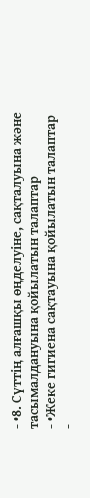- •8. Сүттің алғашқы өңделуіне, сақталуына және тасымалдануына қойылатын талаптар
- •Жеке гигиена сақтауына қойылатын талаптар
-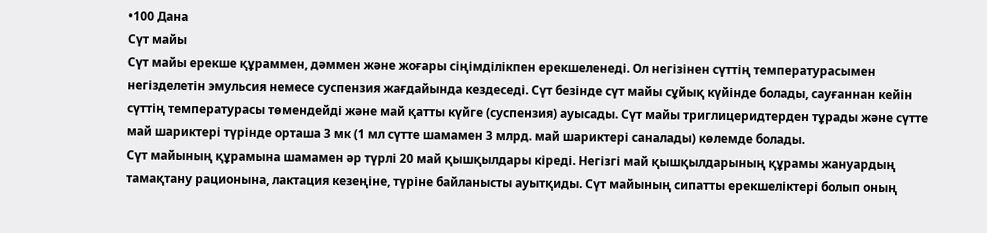•100 Дана
Сүт майы
Сүт майы ерекше құраммен, дәммен және жоғары сіңімділікпен ерекшеленеді. Ол негізінен сүттің температурасымен негізделетін эмульсия немесе суспензия жағдайында кездеседі. Сүт безінде сүт майы сұйық күйінде болады, сауғаннан кейін сүттің температурасы төмендейді және май қатты күйге (суспензия) ауысады. Сүт майы триглицеридтерден тұрады және сүтте май шариктері түрінде орташа 3 мк (1 мл сүтте шамамен 3 млрд. май шариктері саналады) көлемде болады.
Сүт майының құрамына шамамен әр түрлі 20 май қышқылдары кіреді. Негізгі май қышқылдарының құрамы жануардың тамақтану рационына, лактация кезеңіне, түріне байланысты ауытқиды. Сүт майының сипатты ерекшеліктері болып оның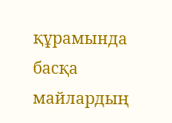құрамында басқа майлардың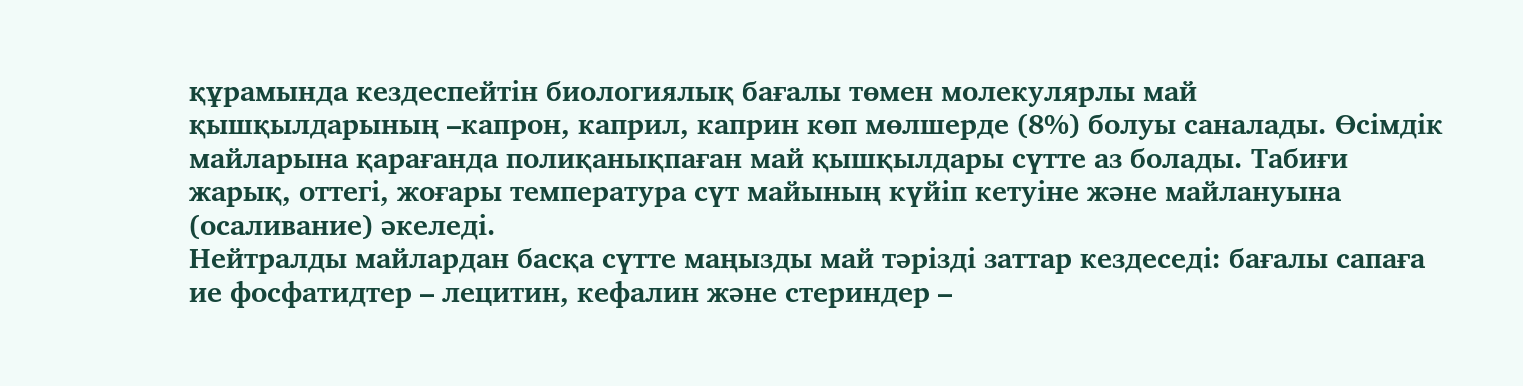құрамында кездеспейтін биологиялық бағалы төмен молекулярлы май қышқылдарының –капрон, каприл, каприн көп мөлшерде (8%) болуы саналады. Өсімдік майларына қарағанда полиқанықпаған май қышқылдары сүтте аз болады. Табиғи жарық, оттегі, жоғары температура сүт майының күйіп кетуіне және майлануына (осаливание) әкеледі.
Нейтралды майлардан басқа сүтте маңызды май тәрізді заттар кездеседі: бағалы сапаға ие фосфатидтер – лецитин, кефалин және стериндер –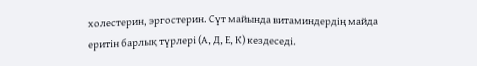холестерин, эргостерин. Сүт майында витаминдердің майда еритін барлық түрлері (А, Д, Е, К) кездеседі.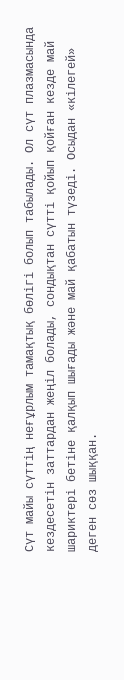Сүт майы сүттің неғұрлым тамақтық бөлігі болып табылады. Ол сүт плазмасында кездесетін заттардан жеңіл болады, сондықтан сүтті қойып қойған кезде май шариктері бетіне қалқып шығады және май қабатын түзеді. Осыдан «кілегей» деген сөз шыққан.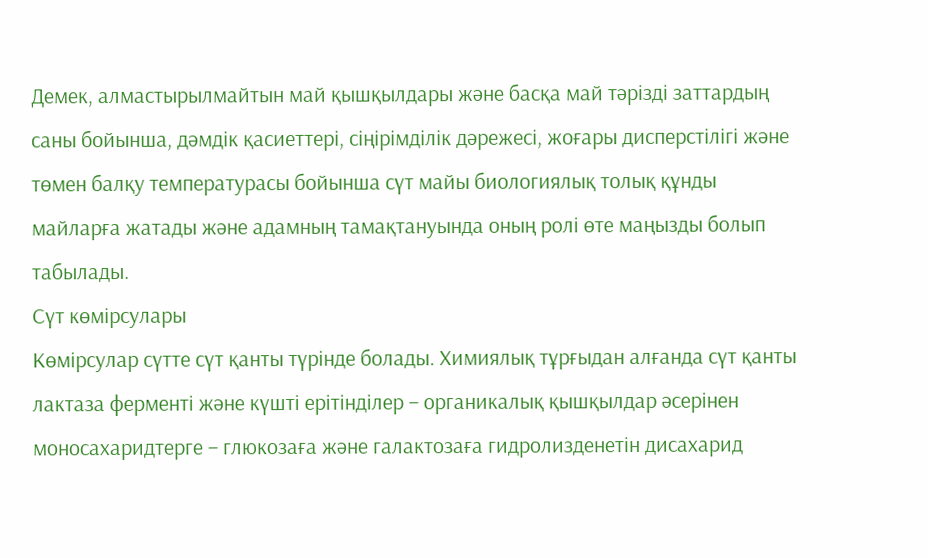Демек, алмастырылмайтын май қышқылдары және басқа май тәрізді заттардың саны бойынша, дәмдік қасиеттері, сіңірімділік дәрежесі, жоғары дисперстілігі және төмен балқу температурасы бойынша сүт майы биологиялық толық құнды майларға жатады және адамның тамақтануында оның ролі өте маңызды болып табылады.
Сүт көмірсулары
Көмірсулар сүтте сүт қанты түрінде болады. Химиялық тұрғыдан алғанда сүт қанты лактаза ферменті және күшті ерітінділер – органикалық қышқылдар әсерінен моносахаридтерге – глюкозаға және галактозаға гидролизденетін дисахарид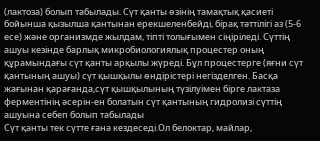(лактоза) болып табылады. Сүт қанты өзінің тамақтық қасиеті бойынша қызылша қантынан ерекшеленбейді, бірақ тәттілігі аз (5-6 есе) және организмде жылдам, тіпті толығымен сіңіріледі. Сүттің ашуы кезінде барлық микробиологиялық процестер оның құрамындағы сүт қанты арқылы жүреді. Бұл процестерге (яғни сүт қантының ашуы) сүт қышқылы өндірістері негізделген. Басқа жағынан қарағанда,сүт қышқылының түзілуімен бірге лактаза ферментінің әсерін-ен болатын сүт қантының гидролизі сүттің ашуына себеп болып табылады
Сүт қанты тек сүтте ғана кездеседі.Ол белоктар, майлар,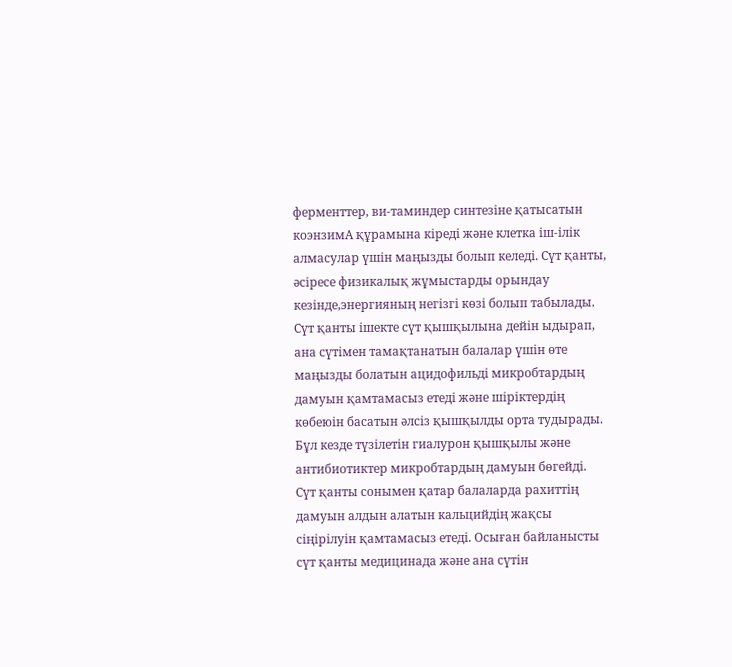ферменттер, ви-таминдер синтезіне қатысатын коэнзимА құрамына кіреді және клетка іш-ілік алмасулар үшін маңызды болып келеді. Сүт қанты, әсіресе физикалық жұмыстарды орындау кезінде,энергияның негізгі көзі болып табылады.
Сүт қанты ішекте сүт қышқылына дейін ыдырап, ана сүтімен тамақтанатын балалар үшін өте маңызды болатын ацидофильді микробтардың дамуын қамтамасыз етеді және шіріктердің көбеюін басатын әлсіз қышқылды орта тудырады. Бұл кезде түзілетін гиалурон қышқылы және антибиотиктер микробтардың дамуын бөгейді. Сүт қанты сонымен қатар балаларда рахиттің дамуын алдын алатын кальцийдің жақсы сіңірілуін қамтамасыз етеді. Осыған байланысты сүт қанты медицинада және ана сүтін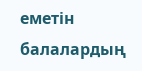еметін балалардың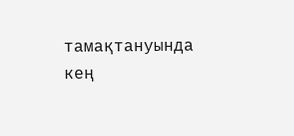тамақтануында кең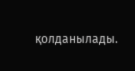қолданылады.